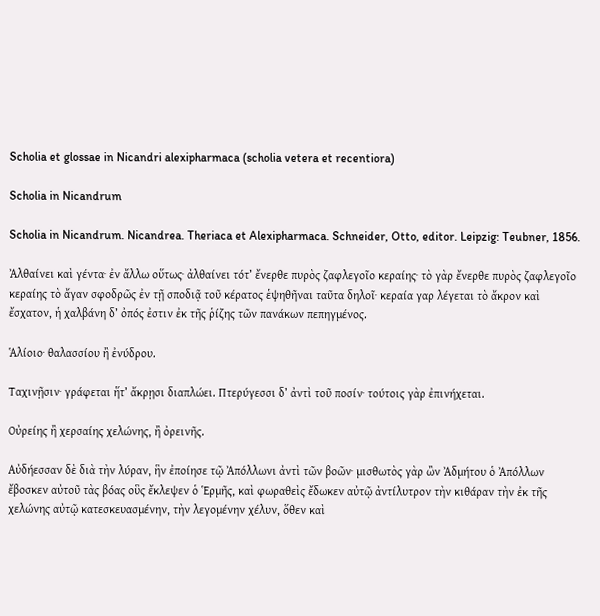Scholia et glossae in Nicandri alexipharmaca (scholia vetera et recentiora)

Scholia in Nicandrum

Scholia in Nicandrum. Nicandrea. Theriaca et Alexipharmaca. Schneider, Otto, editor. Leipzig: Teubner, 1856.

Ἀλθαίνει καὶ γέντα· ἐν ἄλλω οὕτως· ἀλθαίνει τότ’ ἔνερθε πυρὸς ζαφλεγοῖο κεραίης· τὸ γὰρ ἔνερθε πυρὸς ζαφλεγοῖο κεραίης τὸ ἄγαν σφοδρῶς ἐν τῇ σποδιᾷ τοῦ κέρατος ἑψηθῆναι ταῦτα δηλοῖ· κεραία γαρ λέγεται τὸ ἄκρον καὶ ἔσχατον, ἡ χαλβάνη δ’ ὀπός ἐστιν ἐκ τῆς ῥίζης τῶν πανάκων πεπηγμένος.

Ἁλίοιο· θαλασσίου ἢ ἐνύδρου.

Ταχινῇσιν· γράφεται ἥτ’ ἄκρῃσι διαπλώει. Πτερύγεσσι δ’ ἀντὶ τοῦ ποσίν· τούτοις γὰρ ἐπινήχεται.

Οὐρείης ἢ χερσαίης χελώνης, ἢ ὀρεινῆς.

Αὐδήεσσαν δὲ διὰ τὴν λύραν, ἣν ἐποίησε τῷ Ἀπόλλωνι ἀντὶ τῶν βοῶν· μισθωτὸς γὰρ ὢν Ἀδμήτου ὁ Ἀπόλλων ἔβοσκεν αὐτοῦ τὰς βόας οὓς ἔκλεψεν ὁ Ἑρμῆς, καὶ φωραθεὶς ἔδωκεν αὐτῷ ἀντίλυτρον τὴν κιθάραν τὴν ἐκ τῆς χελώνης αὐτῷ κατεσκευασμένην, τὴν λεγομένην χέλυν, ὅθεν καὶ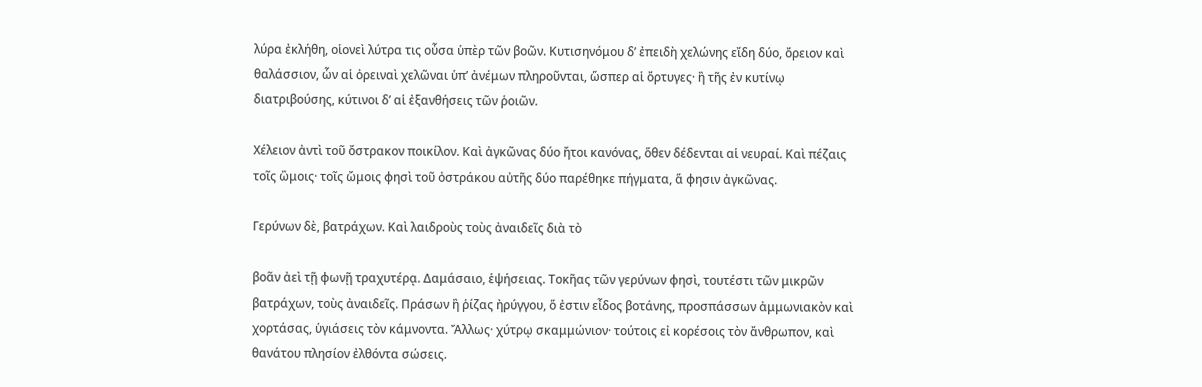λύρα ἐκλήθη, οἱονεὶ λύτρα τις οὖσα ὑπὲρ τῶν βοῶν. Κυτισηνόμου δ’ ἐπειδὴ χελώνης εἴδη δύο, ὄρειον καὶ θαλάσσιον, ὧν αἱ ὀρειναὶ χελῶναι ὑπ’ ἀνέμων πληροῦνται, ὥσπερ αἱ ὄρτυγες· ἢ τῆς ἐν κυτίνῳ διατριβούσης, κύτινοι δ’ αἱ ἐξανθήσεις τῶν ῥοιῶν.

Χέλειον ἀντὶ τοῦ ὄστρακον ποικίλον. Καὶ ἀγκῶνας δύο ἤτοι κανόνας, ὅθεν δέδενται αἱ νευραί. Καὶ πέζαις τοῖς ὢμοις· τοῖς ὤμοις φησὶ τοῦ ὀστράκου αὐτῆς δύο παρέθηκε πήγματα, ἅ φησιν ἀγκῶνας.

Γερύνων δὲ, βατράχων. Καὶ λαιδροὺς τοὺς ἀναιδεῖς διὰ τὸ

βοᾶν ἀεὶ τῇ φωνῇ τραχυτέρᾳ. Δαμάσαιο, ἑψήσειας. Τοκῆας τῶν γερύνων φησὶ, τουτέστι τῶν μικρῶν βατράχων, τοὺς ἀναιδεῖς. Πράσων ἢ ῥίζας ἠρύγγου, ὅ ἐστιν εἶδος βοτάνης, προσπάσσων ἀμμωνιακὸν καὶ χορτάσας, ὑγιάσεις τὸν κάμνοντα. Ἄλλως· χύτρῳ σκαμμώνιον· τούτοις εἰ κορέσοις τὸν ἄνθρωπον, καὶ θανάτου πλησίον ἐλθόντα σώσεις.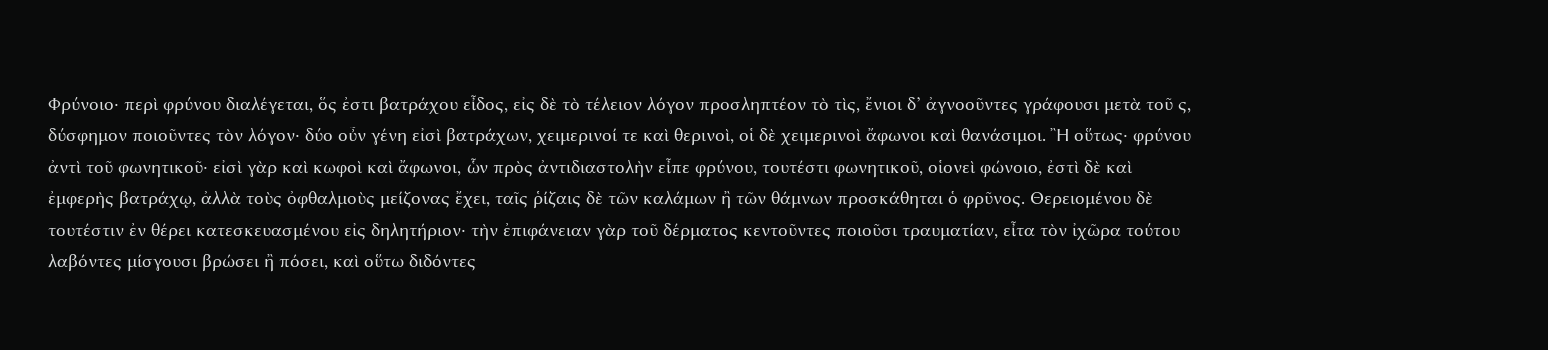Φρύνοιο· περὶ φρύνου διαλέγεται, ὅς ἐστι βατράχου εἶδος, εἰς δὲ τὸ τέλειον λόγον προσληπτέον τὸ τὶς, ἔνιοι δ’ ἀγνοοῦντες γράφουσι μετὰ τοῦ ς, δύσφημον ποιοῦντες τὸν λόγον· δύο οὖν γένη εἰσὶ βατράχων, χειμερινοί τε καὶ θερινοὶ, οἱ δὲ χειμερινοὶ ἄφωνοι καὶ θανάσιμοι. Ἢ οὕτως· φρύνου ἀντὶ τοῦ φωνητικοῦ· εἰσὶ γὰρ καὶ κωφοὶ καὶ ἄφωνοι, ὧν πρὸς ἀντιδιαστολὴν εἶπε φρύνου, τουτέστι φωνητικοῦ, οἱονεὶ φώνοιο, ἐστὶ δὲ καὶ ἐμφερὴς βατράχῳ, ἀλλὰ τοὺς ὀφθαλμοὺς μείζονας ἔχει, ταῖς ῥίζαις δὲ τῶν καλάμων ἢ τῶν θάμνων προσκάθηται ὁ φρῦνος. Θερειομένου δὲ τουτέστιν ἐν θέρει κατεσκευασμένου εἰς δηλητήριον· τὴν ἐπιφάνειαν γὰρ τοῦ δέρματος κεντοῦντες ποιοῦσι τραυματίαν, εἶτα τὸν ἰχῶρα τούτου λαβόντες μίσγουσι βρώσει ἢ πόσει, καὶ οὕτω διδόντες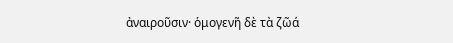ἀναιροῦσιν· ὁμογενῆ δὲ τὰ ζῶά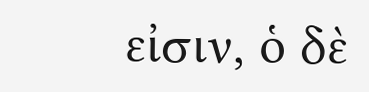εἰσιν, ὁ δὲ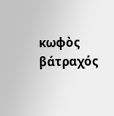κωφὸς βάτραχός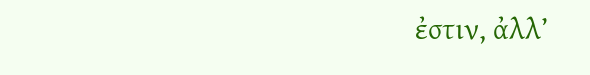ἐστιν, ἀλλ’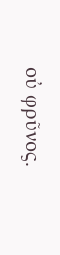οὐ φρῦνος.